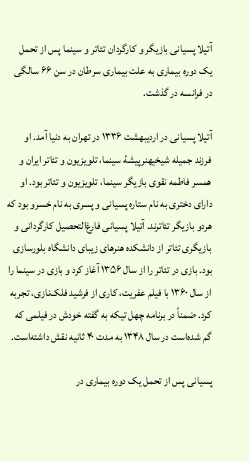آتیلا پسیانی بازیگر و کارگردان تئاتر و سینما پس از تحمل یک دوره بیماری به علت بیماری سرطان در سن ۶۶ سالگی در فرانسه در گذشت.

آتیلا پسیانی در اردیبهشت ۱۳۳۶ در تهران به دنیا آمد. او فرزند جمیله شیخیهنرپیشهٔ سینما، تلویزیون و تئاتر ایران و همسر فاطمه نقوی بازیگر سینما، تلویزیون و تئاتر بود. او دارای دختری به نام ستاره پسیانی و پسری به نام خسرو بود که هردو بازیگر تئاترند. آتیلا پسیانی فارغ‌التحصیل کارگردانی و بازیگری تئاتر از دانشکده هنرهای زیبای دانشگاه بلورسازی بود. بازی در تئاتر را از سال ۱۳۵۶ آغاز کرد و بازی در سینما را از سال ۱۳۶۰ با فیلم عفریت، کاری از فرشید فلک‌نازی، تجربه کرد. ضمناً در برنامه چهل تیکه به گفته خودش در فیلمی که گم شده‌است در سال ۱۳۴۸ به مدت ۴۰ ثانیه نقش داشته‌است.

پسیانی پس از تحمل یک دوره بیماری در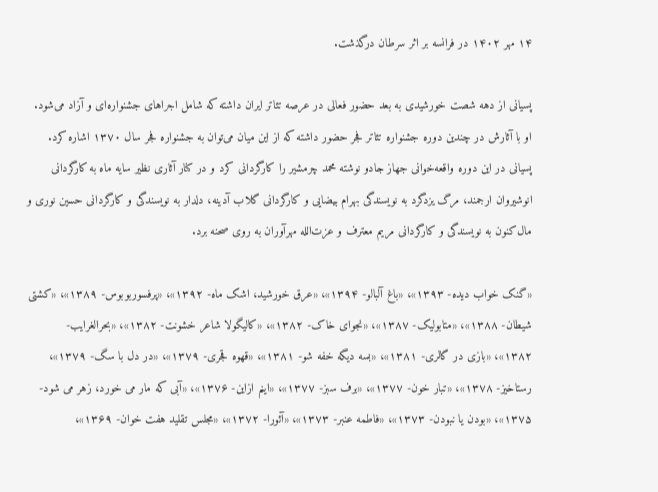۱۴ مهر ۱۴۰۲ در فرانسه بر اثر سرطان درگذشت.

پسیانی از دهه شصت خورشیدی به بعد حضور فعالی در عرصه تئاتر ایران داشته که شامل اجراهای جشنواره‌ای و آزاد می‌شود. او با آثارش در چندین دوره جشنواره تئاتر فجر حضور داشته که از این میان می‌توان به جشنواره فجر سال ۱۳۷۰ اشاره کرد. پسیانی در این دوره واقعه‌خوانی جهاز جادو نوشته محمد چرمشیر را کارگردانی کرد و در کنار آثاری نظیر سایه ماه به کارگردانی انوشیروان ارجمند، مرگ یزدگرد به نویسندگی بهرام بیضایی و کارگردانی گلاب آدینه، دلدار به نویسندگی و کارگردانی حسین نوری و مال‌کنون به نویسندگی و کارگردانی مریم معترف و عزت‌الله مهرآوران به روی صحنه برد.

«گنک خواب دیده- ۱۳۹۳»، «باغ آلبالو- ۱۳۹۴»، «عرق خورشید، اشک ماه- ۱۳۹۲»، «پرفسوربوبوس- ۱۳۸۹»، «کشتی شیطان- ۱۳۸۸»، «متابولیک- ۱۳۸۷»، «نجوای خاک- ۱۳۸۲»، «کالیگولا شاعر خشونت- ۱۳۸۲»، «بحرالغرایب- ۱۳۸۲»، «بازی در گالری- ۱۳۸۱»، «بسه دیگه خفه شو- ۱۳۸۱»، «قهوه قجری- ۱۳۷۹»، «در دل با سگ- ۱۳۷۹»، رستاخیز- ۱۳۷۸»، «تبار خون- ۱۳۷۷»، «برف سبز- ۱۳۷۷»، «اینم ازاین- ۱۳۷۶»، «آبی که مار می خورد، زهر می شود- ۱۳۷۵»، «بودن یا نبودن- ۱۳۷۳»، «فاطمه عنبر- ۱۳۷۳»، «آئورا- ۱۳۷۲»، «مجلس تقلید هفت خوان- ۱۳۶۹»،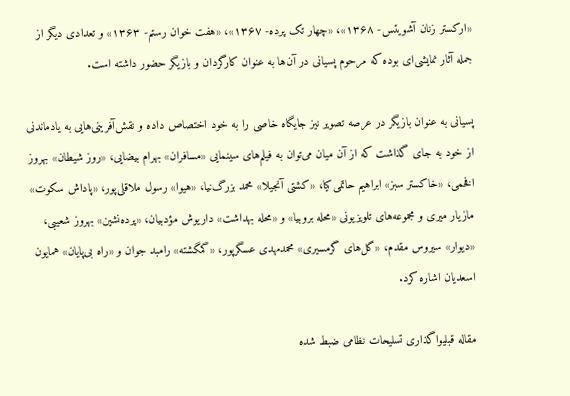«ارکستر زنان آشویتس- ۱۳۶۸»، «چهار تک پرده- ۱۳۶۷»، «هفت خوان رستم- ۱۳۶۳» و تعدادی دیگر از جمله آثار نمایشی‌ای بوده که مرحوم پسیانی در آن‌ها به عنوان کارگردان و بازیگر حضور داشته است.

پسیانی به عنوان بازیگر در عرصه تصویر نیز جایگاه خاصی را به خود اختصاص داده و نقش‌آفرینی‌هایی به یادماندنی از خود به جای گذاشت که از آن میان می‌توان به فیلم‌های سینمایی «مسافران» بهرام بیضایی، «روز شیطان» بهروز افخمی، «خاکستر سبز» ابراهیم حاتمی‌کیا، «کشتی آنجیلا» محمد بزرگ‌نیا، «هیوا» رسول ملاقلی‌پور، «پاداش سکوت» مازیار میری و مجموعه‌های تلویزیونی «محله بروبیا» و «محله بهداشت» داریوش مؤدبیان، «پرده‌نشین» بهروز شعیبی، «دیوار» سیروس مقدم، «گل‌های گرمسیری» محمدمهدی عسگرپور، «گمگشته» رامبد جوان و «راه بی‌پایان» همایون اسعدیان اشاره کرد.

مقاله قبلیواگذاری تسلیحات نظامی ضبط شده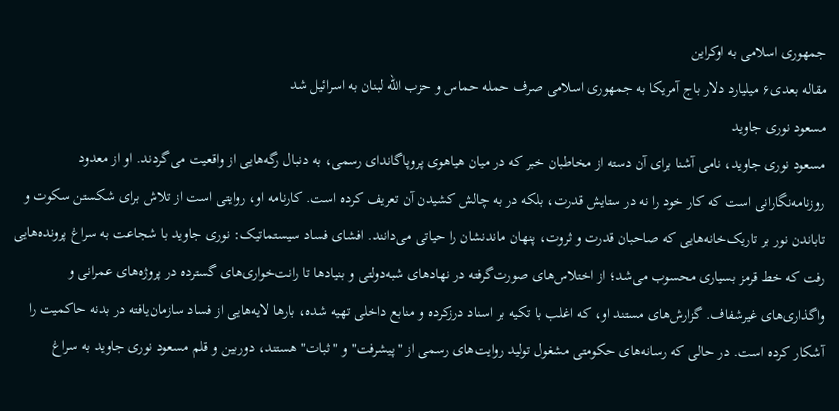جمهوری اسلامی به اوکراین
مقاله بعدی۶ میلیارد دلار باج آمریکا به جمهوری اسلامی صرف حمله حماس و حزب الله لبنان به اسرائیل شد
مسعود نوری جاوید
مسعود نوری جاوید، نامی آشنا برای آن دسته از مخاطبان خبر که در میان هیاهوی پروپاگاندای رسمی، به دنبال رگه‌هایی از واقعیت می‌گردند. او از معدود روزنامه‌نگارانی است که کار خود را نه در ستایش قدرت، بلکه در به چالش کشیدن آن تعریف کرده است. کارنامه او، روایتی است از تلاش برای شکستن سکوت و تاباندن نور بر تاریک‌خانه‌هایی که صاحبان قدرت و ثروت، پنهان ماندنشان را حیاتی می‌دانند. افشای فساد سیستماتیک: نوری جاوید با شجاعت به سراغ پرونده‌هایی رفت که خط قرمز بسیاری محسوب می‌شد؛ از اختلاس‌های صورت‌گرفته در نهادهای شبه‌دولتی و بنیادها تا رانت‌خواری‌های گسترده در پروژه‌های عمرانی و واگذاری‌های غیرشفاف. گزارش‌های مستند او، که اغلب با تکیه بر اسناد درزکرده و منابع داخلی تهیه شده، بارها لایه‌هایی از فساد سازمان‌یافته در بدنه حاکمیت را آشکار کرده است. در حالی که رسانه‌های حکومتی مشغول تولید روایت‌های رسمی از "پیشرفت" و "ثبات" هستند، دوربین و قلم مسعود نوری جاوید به سراغ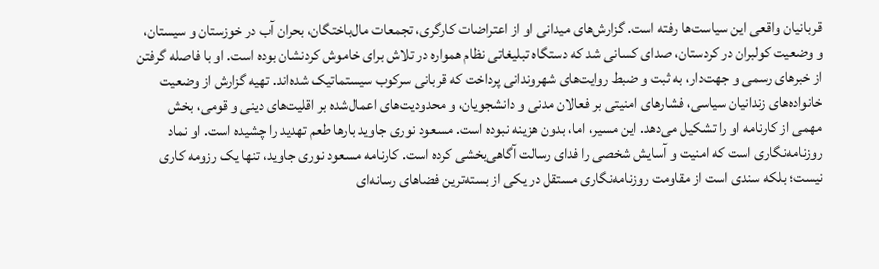قربانیان واقعی این سیاست‌ها رفته است. گزارش‌های میدانی او از اعتراضات کارگری، تجمعات مال‌باختگان، بحران آب در خوزستان و سیستان، و وضعیت کولبران در کردستان، صدای کسانی شد که دستگاه تبلیغاتی نظام همواره در تلاش برای خاموش کردنشان بوده است. او با فاصله گرفتن از خبرهای رسمی و جهت‌دار، به ثبت و ضبط روایت‌های شهروندانی پرداخت که قربانی سرکوب سیستماتیک شده‌اند. تهیه گزارش از وضعیت خانواده‌های زندانیان سیاسی، فشارهای امنیتی بر فعالان مدنی و دانشجویان، و محدودیت‌های اعمال‌شده بر اقلیت‌های دینی و قومی، بخش مهمی از کارنامه او را تشکیل می‌دهد. این مسیر، اما، بدون هزینه نبوده است. مسعود نوری جاوید بارها طعم تهدید را چشیده است. او نماد روزنامه‌نگاری است که امنیت و آسایش شخصی را فدای رسالت آگاهی‌بخشی کرده است. کارنامه مسعود نوری جاوید، تنها یک رزومه کاری نیست؛ بلکه سندی است از مقاومت روزنامه‌نگاری مستقل در یکی از بسته‌ترین فضاهای رسانه‌ای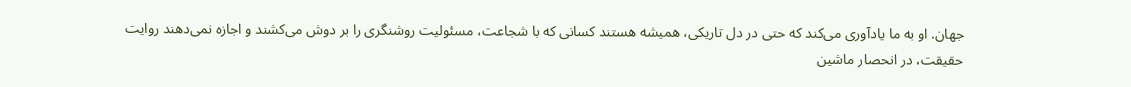جهان. او به ما یادآوری می‌کند که حتی در دل تاریکی، همیشه هستند کسانی که با شجاعت، مسئولیت روشنگری را بر دوش می‌کشند و اجازه نمی‌دهند روایت حقیقت، در انحصار ماشین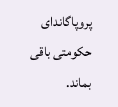پروپاگاندای حکومتی باقی بماند.